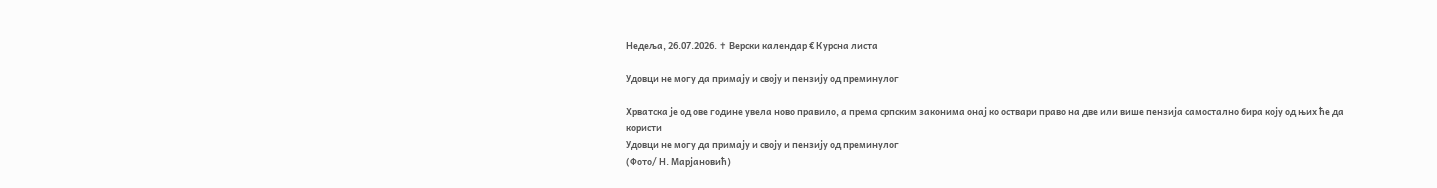Недеља, 26.07.2026. ✝ Верски календар € Курсна листа

Удовци не могу да примају и своју и пензију од преминулог

Хрватска је од ове године увела ново правило, а према српским законима онај ко оствари право на две или више пензија самостално бира коју од њих ће да користи
Удовци не могу да примају и своју и пензију од преминулог
(Фото/ Н. Марјановић)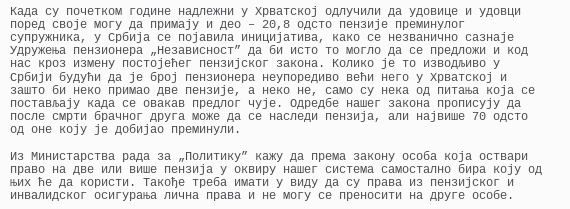Када су почетком године надлежни у Хрватској одлучили да удовице и удовци поред своје могу да примају и део – 20,8 одсто пензије преминулог супружника, у Србија се појавила иницијатива, како се незванично сазнаје Удружења пензионера „Независност” да би исто то могло да се предложи и код нас кроз измену постојећег пензијског закона. Колико је то изводљиво у Србији будући да је број пензионера неупоредиво већи него у Хрватској и зашто би неко примао две пензије, а неко не, само су нека од питања која се постављају када се овакав предлог чује. Одредбе нашег закона прописују да после смрти брачног друга може да се наследи пензија, али највише 70 одсто од оне коју је добијао преминули.

Из Министарства рада за „Политику” кажу да према закону особа која оствари право на две или више пензија у оквиру нашег система самостално бира коју од њих ће да користи. Такође треба имати у виду да су права из пензијског и инвалидског осигурања лична права и не могу се преносити на друге особе.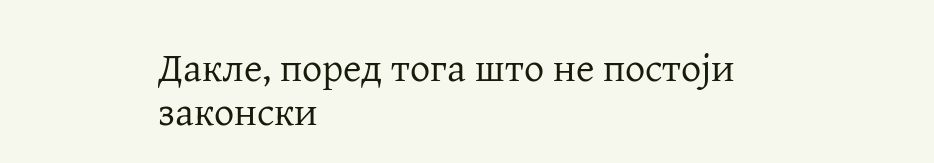Дакле, поред тога што не постоји законски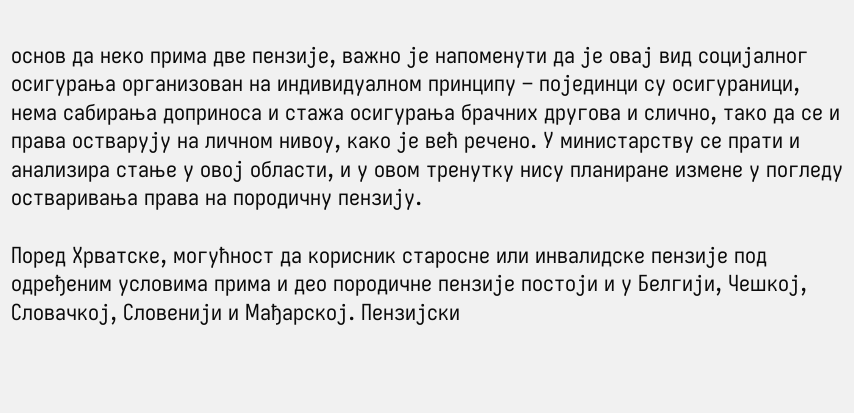основ да неко прима две пензије, важно је напоменути да је овај вид социјалног осигурања организован на индивидуалном принципу – појединци су осигураници, нема сабирања доприноса и стажа осигурања брачних другова и слично, тако да се и права остварују на личном нивоу, како је већ речено. У министарству се прати и анализира стање у овој области, и у овом тренутку нису планиране измене у погледу остваривања права на породичну пензију.

Поред Хрватске, могућност да корисник старосне или инвалидске пензије под одређеним условима прима и део породичне пензије постоји и у Белгији, Чешкој, Словачкој, Словенији и Мађарској. Пензијски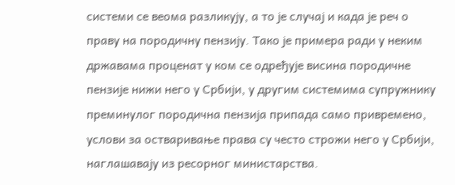системи се веома разликују, а то је случај и када је реч о праву на породичну пензију. Тако је примера ради у неким државама проценат у ком се одређује висина породичне пензије нижи него у Србији, у другим системима супружнику преминулог породична пензија припада само привремено, услови за остваривање права су често строжи него у Србији, наглашавају из ресорног министарства.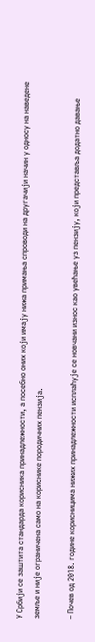У Србији се заштита стандарда корисника принадлежности, а посебно оних који имају нижа примања спроводи на другачији начин у односу на наведене земље и није ограничена само на кориснике породичних пензија.

– Почев од 2018. године корисницима нижих принадлежности исплаћује се новчани износ као увећање уз пензију, који представља додатно давање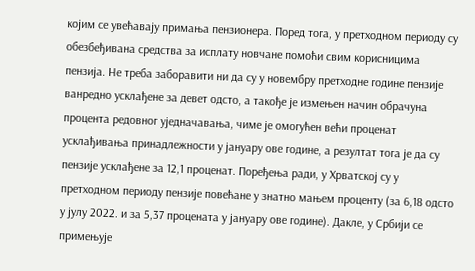којим се увећавају примања пензионера. Поред тога, у претходном периоду су обезбеђивана средства за исплату новчане помоћи свим корисницима пензија. Не треба заборавити ни да су у новембру претходне године пензије ванредно усклађене за девет одсто, а такође је измењен начин обрачуна процента редовног уједначавања, чиме је омогућен већи проценат усклађивања принадлежности у јануару ове године, а резултат тога је да су пензије усклађене за 12,1 проценат. Поређења ради, у Хрватској су у претходном периоду пензије повећане у знатно мањем проценту (за 6,18 одсто у јулу 2022. и за 5,37 процената у јануару ове године). Дакле, у Србији се примењује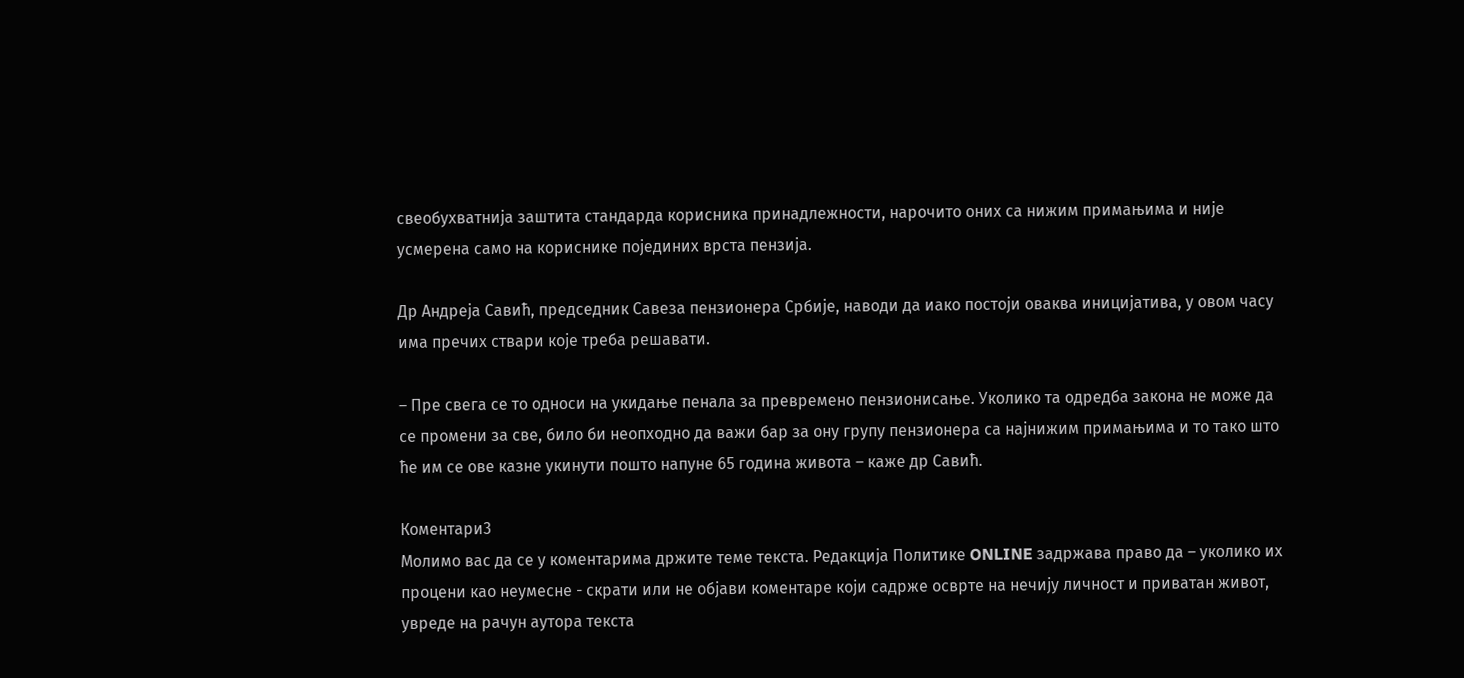свеобухватнија заштита стандарда корисника принадлежности, нарочито оних са нижим примањима и није усмерена само на кориснике појединих врста пензија.

Др Андреја Савић, председник Савеза пензионера Србије, наводи да иако постоји оваква иницијатива, у овом часу има пречих ствари које треба решавати.

– Пре свега се то односи на укидање пенала за превремено пензионисање. Уколико та одредба закона не може да се промени за све, било би неопходно да важи бар за ону групу пензионера са најнижим примањима и то тако што ће им се ове казне укинути пошто напуне 65 година живота – каже др Савић.

Коментари3
Молимо вас да се у коментарима држите теме текста. Редакција Политике ONLINE задржава право да – уколико их процени као неумесне - скрати или не објави коментаре који садрже осврте на нечију личност и приватан живот, увреде на рачун аутора текста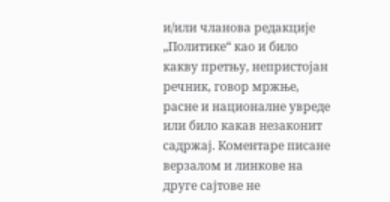и/или чланова редакције „Политике“ као и било какву претњу, непристојан речник, говор мржње, расне и националне увреде или било какав незаконит садржај. Коментаре писане верзалом и линкове на друге сајтове не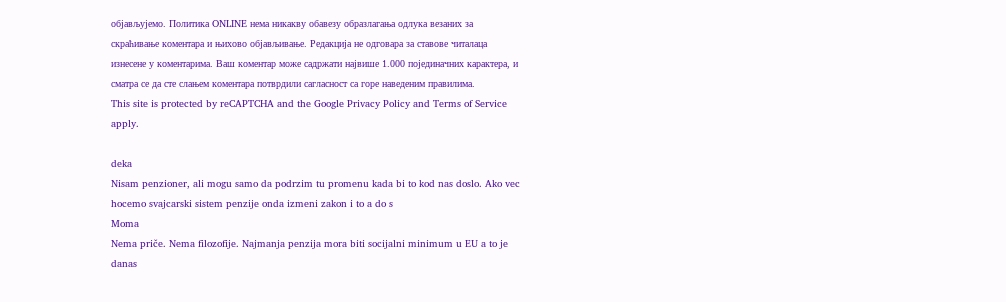објављујемо. Политика ONLINE нема никакву обавезу образлагања одлука везаних за скраћивање коментара и њихово објављивање. Редакција не одговара за ставове читалаца изнесене у коментарима. Ваш коментар може садржати највише 1.000 појединачних карактера, и сматра се да сте слањем коментара потврдили сагласност са горе наведеним правилима.
This site is protected by reCAPTCHA and the Google Privacy Policy and Terms of Service apply.

deka
Nisam penzioner, ali mogu samo da podrzim tu promenu kada bi to kod nas doslo. Ako vec hocemo svajcarski sistem penzije onda izmeni zakon i to a do s
Moma
Nema priče. Nema filozofije. Najmanja penzija mora biti socijalni minimum u EU a to je danas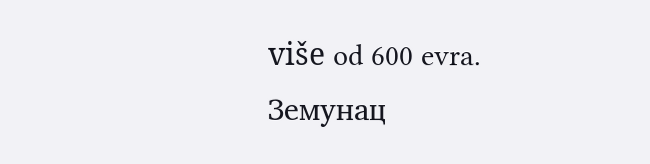više od 600 evra.
Земунац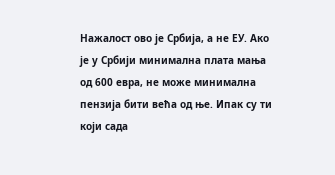Нажалост ово је Србија, а не ЕУ. Ако је у Србији минимална плата мања од 600 евра, не може минимална пензија бити већа од ње. Ипак су ти који сада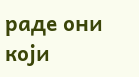раде они који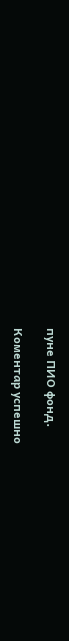пуне ПИО фонд.

Комeнтар успeшно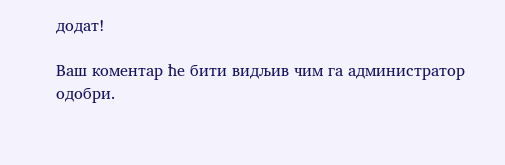додат!

Ваш комeнтар ћe бити видљив чим га администратор одобри.